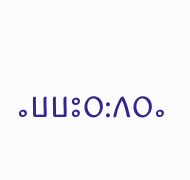ⴰⵡⵡⵓⵔ:ⴷⵔⴰ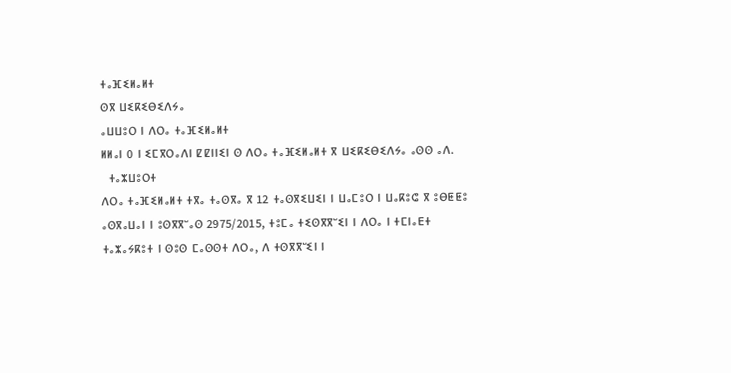ⵜⴰⴼⵉⵍⴰⵍⵜ
ⵙⴳ ⵡⵉⴽⵉⴱⵉⴷⵢⴰ
ⴰⵡⵡⵓⵔ ⵏ ⴷⵔⴰ ⵜⴰⴼⵉⵍⴰⵍⵜ
ⵍⵍⴰⵏ 0 ⵏ ⵉⵎⴳⵔⴰⴷⵏ ⵇⵇⵏⵏⵉⵏ ⵙ ⴷⵔⴰ ⵜⴰⴼⵉⵍⴰⵍⵜ ⴳ ⵡⵉⴽⵉⴱⵉⴷⵢⴰ ⴰⵙⵙ ⴰⴷ.
  ⵜⴰⵣⵡⵓⵔⵜ
ⴷⵔⴰ ⵜⴰⴼⵉⵍⴰⵍⵜ ⵜⴳⴰ ⵜⴰⵙⴳⴰ ⴳ 12 ⵜⴰⵙⴳⵉⵡⵉⵏ ⵏ ⵡⴰⵎⵓⵔ ⵏ ⵡⴰⴽⵓⵛ ⴳ ⵓⴱⵟⵟⵓ ⴰⵙⴳⴰⵡⴰⵏ ⵏ ⵓⵙⴳⴳⵯⴰⵙ 2975/2015, ⵜⵓⵎⴰ ⵜⵉⵙⴳⴳⵯⵉⵏ ⵏ ⴷⵔⴰ ⵏ ⵜⵎⵏⴰⴹⵜ ⵜⴰⵣⴰⵢⴽⵓⵜ ⵏ ⵙⵓⵙ ⵎⴰⵙⵙⵜ ⴷⵔⴰ, ⴷ ⵜⵙⴳⴳⵯⵉⵏ ⵏ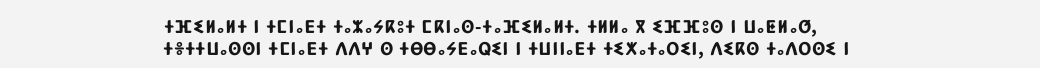ⵜⴼⵉⵍⴰⵍⵜ ⵏ ⵜⵎⵏⴰⴹⵜ ⵜⴰⵣⴰⵢⴽⵓⵜ ⵎⴽⵏⴰⵙ-ⵜⴰⴼⵉⵍⴰⵍⵜ. ⵜⵍⵍⴰ ⴳ ⵉⴼⴼⵓⵙ ⵏ ⵡⴰⵟⵍⴰⵚ, ⵜⴻⵜⵜⵡⴰⵙⵙⵏ ⵜⵎⵏⴰⴹⵜ ⴷⴷⵖ ⵙ ⵜⴱⴱⴰⵢⴹⴰⵕⵉⵏ ⵏ ⵜⵡⵏⵏⴰⴹⵜ ⵜⵉⵅⴰⵜⴰⵔⵉⵏ, ⴷⵉⴽⵙ ⵜⴰⴷⵔⵙⵉ ⵏ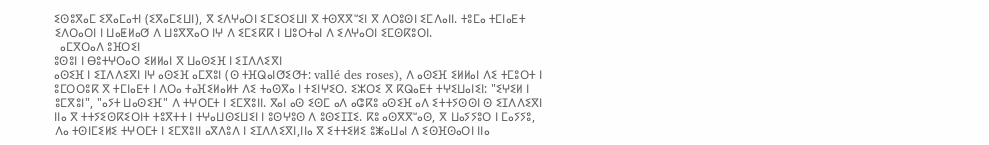ⵉⵙⵓⴳⴰⵎ ⵉⴳⴰⵎⴰⵜⵏ (ⵉⴳⴰⵎⵉⵡⵏ), ⴳ ⵉⴷⵖⴰⵔⵏ ⵉⵎⵉⵔⵉⵡⵏ ⴳ ⵜⵙⴳⴳⵯⵉⵏ ⴳ ⴷⵔⵓⵙⵏ ⵉⵎⴷⴰⵏⵏ. ⵜⵓⵎⴰ ⵜⵎⵏⴰⴹⵜ ⵉⴷⵔⴰⵔⵏ ⵏ ⵡⴰⵟⵍⴰⵚ ⴷ ⵡⵓⴳⴳⴰⵔ ⵏⵖ ⴷ ⵉⵎⵉⴽⴽ ⵏ ⵡⵓⵔⵜⴰⵏ ⴷ ⵉⴷⵖⴰⵔⵏ ⵉⵎⵙⴽⵓⵔⵏ.
  ⴰⵎⴳⵔⴰⴷ ⵓⴼⵔⵉⵏ
ⵓⵙⵓⵏ ⵏ ⴱⵓⵜⵖⵔⴰⵔ ⵉⵍⵍⴰⵏ ⴳ ⵡⴰⵙⵉⴼ ⵏ ⵉⵊⴷⴷⵉⴳⵏ
ⴰⵙⵉⴼ ⵏ ⵉⵊⴷⴷⵉⴳⵏ ⵏⵖ ⴰⵙⵉⴼ ⴰⵎⴳⵓⵏ (ⵙ ⵜⴼⵕⴰⵏⵚⵉⵚⵜ: vallé des roses), ⴷ ⴰⵙⵉⴼ ⵉⵍⵍⴰⵏ ⴷⵉ ⵜⵎⵓⵔⵜ ⵏ ⵓⵎⵔⵔⵓⴽ ⴳ ⵜⵎⵏⴰⴹⵜ ⵏ ⴷⵔⴰ ⵜⴰⴼⵉⵍⴰⵍⵜ ⴷⵉ ⵜⴰⵙⴳⴰ ⵏ ⵜⵉⵏⵖⵉⵔ. ⵉⵣⵔⵉ ⴳ ⴽⵕⴰⴹⵜ ⵜⵖⵉⵡⴰⵏⵉⵏ: "ⵉⵖⵉⵍ ⵏ ⵓⵎⴳⵓⵏ", "ⴰⵢⵜ ⵡⴰⵙⵉⴼ" ⴷ ⵜⵖⵔⵎⵜ ⵏ ⵉⵎⴳⵓⵏⵏ. ⴳⴰⵏ ⴰⵙ ⵉⵙⵎ ⴰⴷ ⴰⵛⴽⵓ ⴰⵙⵉⴼ ⴰⴷ ⵉⵜⵜⵢⵙⵙⵏ ⵙ ⵉⵊⴷⴷⵉⴳⵏ ⵏⵏⴰ ⴳ ⵜⵜⵢⵉⵙⴽⵉⵔⵏⵜ ⵜⵓⴳⵜⵜ ⵏ ⵜⵖⴰⵡⵙⵉⵡⵉⵏ ⵏ ⵓⵙⵖⵓⵙ ⴷ ⵓⵙⵉⵊⵊⵉ. ⴽⵓ ⴰⵙⴳⴳⵯⴰⵙ, ⴳ ⵡⴰⵢⵢⵓⵔ ⵏ ⵎⴰⵢⵢⵓ, ⴷⴰ ⵜⵙⵏⵎⵉⵍⵉ ⵜⵖⵔⵎⵜ ⵏ ⵉⵎⴳⵓⵏⵏ ⴰⴳⴷⵓⴷ ⵏ ⵉⵊⴷⴷⵉⴳⵏ,ⵏⵏⴰ ⴳ ⵉⵜⵜⵉⵍⵉ ⵓⵥⴰⵡⴰⵏ ⴷ ⵉⵙⴼⵙⴰⵔⵏ ⵏⵏⴰ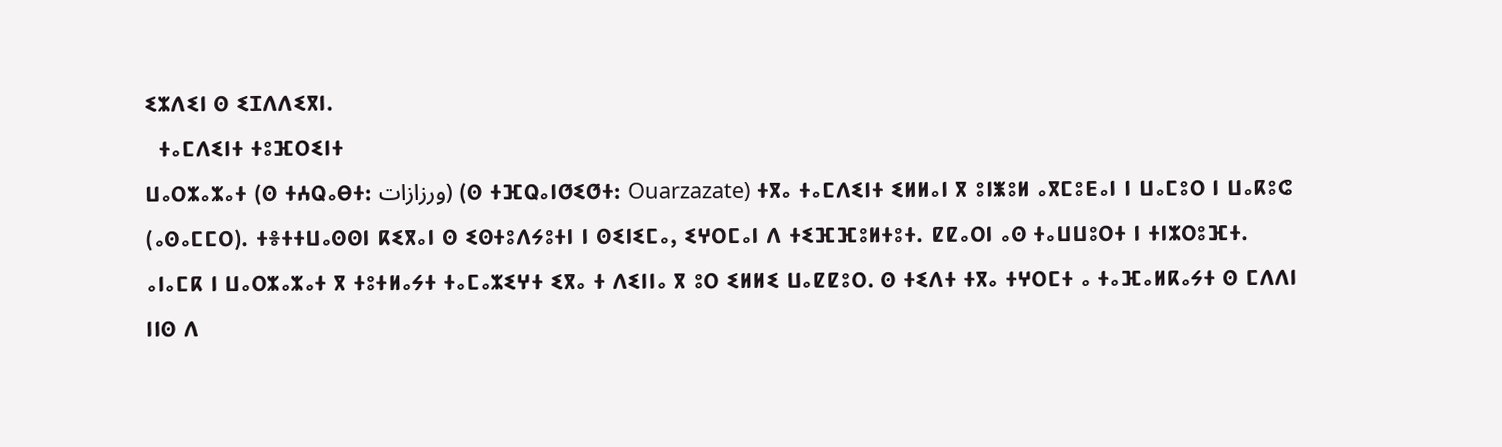ⵉⵣⴷⵉⵏ ⵙ ⵉⵊⴷⴷⵉⴳⵏ.
  ⵜⴰⵎⴷⵉⵏⵜ ⵜⵓⴼⵔⵉⵏⵜ
ⵡⴰⵔⵣⴰⵣⴰⵜ (ⵙ ⵜⵄⵕⴰⴱⵜ: ورزازات) (ⵙ ⵜⴼⵕⴰⵏⵚⵉⵚⵜ: Ouarzazate) ⵜⴳⴰ ⵜⴰⵎⴷⵉⵏⵜ ⵉⵍⵍⴰⵏ ⴳ ⵓⵏⵥⵓⵍ ⴰⴳⵎⵓⴹⴰⵏ ⵏ ⵡⴰⵎⵓⵔ ⵏ ⵡⴰⴽⵓⵛ (ⴰⵙⴰⵎⵎⵔ). ⵜⴻⵜⵜⵡⴰⵙⵙⵏ ⴽⵉⴳⴰⵏ ⵙ ⵉⵙⵜⵓⴷⵢⵓⵜⵏ ⵏ ⵙⵉⵏⵉⵎⴰ, ⵉⵖⵔⵎⴰⵏ ⴷ ⵜⵉⴼⴼⵓⵍⵜⵓⵜ. ⵇⵇⴰⵔⵏ ⴰⵙ ⵜⴰⵡⵡⵓⵔⵜ ⵏ ⵜⵏⵣⵔⵓⴼⵜ. ⴰⵏⴰⵎⴽ ⵏ ⵡⴰⵔⵣⴰⵣⴰⵜ ⴳ ⵜⵓⵜⵍⴰⵢⵜ ⵜⴰⵎⴰⵣⵉⵖⵜ ⵉⴳⴰ ⵜ ⴷⵉⵏⵏⴰ ⴳ ⵓⵔ ⵉⵍⵍⵉ ⵡⴰⵇⵇⵓⵔ. ⵙ ⵜⵉⴷⵜ ⵜⴳⴰ ⵜⵖⵔⵎⵜ ⴰ ⵜⴰⴼⴰⵍⴽⴰⵢⵜ ⵙ ⵎⴷⴷⵏ ⵏⵏⵙ ⴷ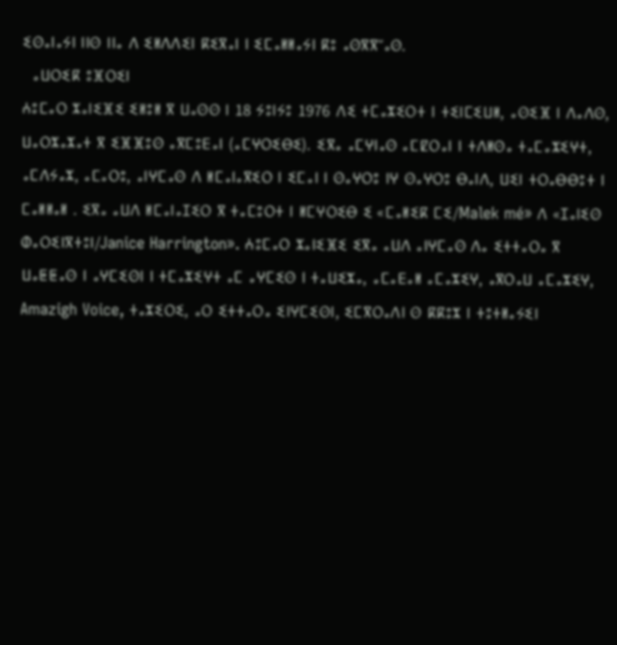ⵉⵙⴰⵏⴰⵢⵏ ⵏⵏⵙ ⵏⵏⴰ ⴷ ⵉⵍⴷⴷⵉⵏ ⴽⵉⴳⴰⵏ ⵏ ⵉⵎⴰⵍⵍⴰⵢⵏ ⴽⵓ ⴰⵙⴳⴳⵯⴰⵙ.
  ⴰⵡⵔⵉⴽ ⵓⴼⵔⵉⵏ
ⵄⵓⵎⴰⵔ ⵣⴰⵏⵉⴼⵉ ⵉⵍⵓⵍ ⴳ ⵡⴰⵙⵙ ⵏ 18 ⵢⵓⵏⵢⵓ 1976 ⴷⵉ ⵜⵎⴰⵣⵉⵔⵜ ⵏ ⵜⵉⵏⵎⵉⵡⵍ, ⴰⵙⵉⴼ ⵏ ⴷⴰⴷⵙ, ⵡⴰⵔⵣⴰⵣⴰⵜ ⴳ ⵉⴼⴼⵓⵙ ⴰⴳⵎⵓⴹⴰⵏ (ⴰⵎⵖⵔⵉⴱⵉ). ⵉⴳⴰ ⴰⵎⵖⵏⴰⵙ ⴰⵎⵇⵔⴰⵏ ⵏ ⵜⴷⵍⵙⴰ ⵜⴰⵎⴰⵣⵉⵖⵜ, ⴰⵎⴷⵢⴰⵣ, ⴰⵎⴰⵔⵓ, ⴰⵏⵖⵎⴰⵙ ⴷ ⵍⵎⴰⵏⴰⴳⵉⵔ ⵏ ⵉⵎⴰⵏ ⵏ ⵙⴰⵖⵔⵓ ⵏⵖ ⵙⴰⵖⵔⵓ ⴱⴰⵏⴷ, ⵡⵉⵏ ⵜⵔⴰⴱⴱⵓⵜ ⵏ ⵎⴰⵍⵍⴰⵍ . ⵉⴳⴰ ⴰⵡⴷ ⵍⵎⴰⵏⴰⵊⵉⵔ ⴳ ⵜⴰⵎⵓⵔⵜ ⵏ ⵍⵎⵖⵔⵉⴱ ⵉ «ⵎⴰⵍⵉⴽ ⵎⵉ/Malek mé» ⴷ «ⵊⴰⵏⵉⵙ ⵀⴰⵔⵉⵏⴳⵜⵓⵏ/Janice Harrington». ⵄⵓⵎⴰⵔ ⵣⴰⵏⵉⴼⵉ ⵉⴳⴰ ⴰⵡⴷ ⴰⵏⵖⵎⴰⵙ ⴷⴰ ⵉⵜⵜⴰⵔⴰ ⴳ ⵡⴰⵟⵟⴰⵙ ⵏ ⴰⵖⵎⵉⵙⵏ ⵏ ⵜⵎⴰⵣⵉⵖⵜ ⴰⵎ ⴰⵖⵎⵉⵙ ⵏ ⵜⴰⵡⵉⵣⴰ, ⴰⵎⴰⴹⴰⵍ ⴰⵎⴰⵣⵉⵖ, ⴰⴳⵔⴰⵡ ⴰⵎⴰⵣⵉⵖ, Amazigh Voice, ⵜⴰⵣⵉⵔⵉ, ⴰⵔ ⵉⵜⵜⴰⵔⴰ ⵉⵏⵖⵎⵉⵙⵏ, ⵉⵎⴳⵔⴰⴷⵏ ⵙ ⴽⴽⵓⵣ ⵏ ⵜⵓⵜⵍⴰⵢⵉⵏ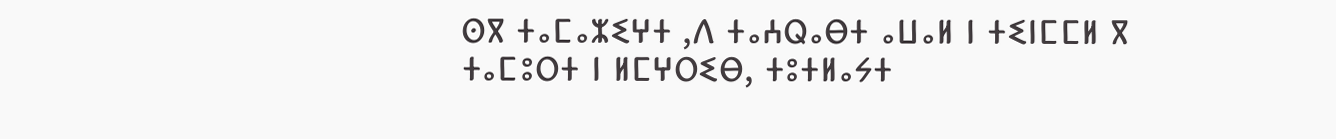ⵙⴳ ⵜⴰⵎⴰⵣⵉⵖⵜ ,ⴷ ⵜⴰⵄⵕⴰⴱⵜ ⴰⵡⴰⵍ ⵏ ⵜⵉⵏⵎⵎⵍ ⴳ ⵜⴰⵎⵓⵔⵜ ⵏ ⵍⵎⵖⵔⵉⴱ, ⵜⵓⵜⵍⴰⵢⵜ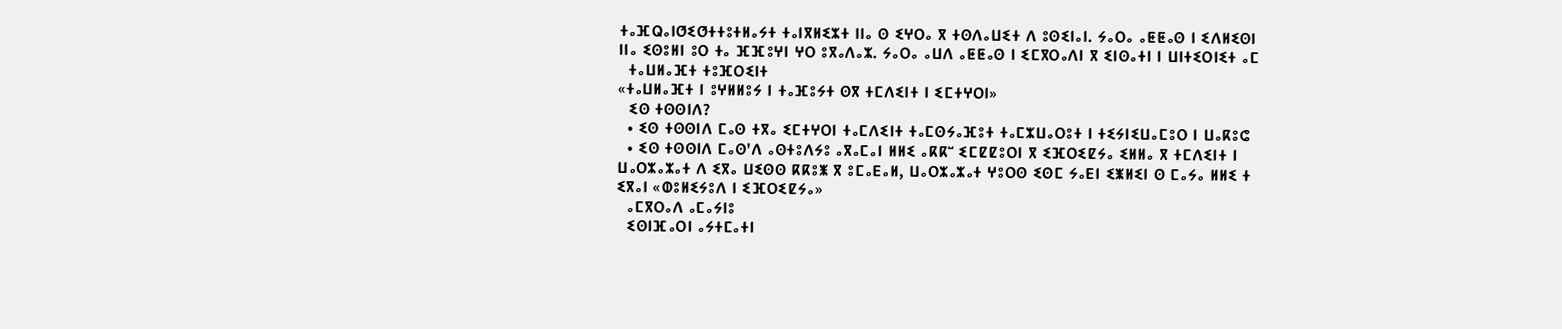ⵜⴰⴼⵕⴰⵏⵚⵉⵚⵜⵜⵓⵜⵍⴰⵢⵜ ⵜⴰⵏⴳⵍⵉⵣⵜ ⵏⵏⴰ ⵙ ⵉⵖⵔⴰ ⴳ ⵜⵙⴷⴰⵡⵉⵜ ⴷ ⵓⵙⵉⵏⴰⵏ. ⵢⴰⵔⴰ ⴰⵟⵟⴰⵙ ⵏ ⵉⴷⵍⵉⵙⵏ ⵏⵏⴰ ⵉⵙⵓⵍⵏ ⵓⵔ ⵜⴰ ⴼⴼⵓⵖⵏ ⵖⵔ ⵓⴳⴰⴷⴰⵣ. ⵢⴰⵔⴰ ⴰⵡⴷ ⴰⵟⵟⴰⵙ ⵏ ⵉⵎⴳⵔⴰⴷⵏ ⴳ ⵉⵏⵙⴰⵜⵏ ⵏ ⵡⵏⵜⵉⵔⵏⵉⵜ ⴰⵎ
  ⵜⴰⵡⵍⴰⴼⵜ ⵜⵓⴼⵔⵉⵏⵜ
«ⵜⴰⵡⵍⴰⴼⵜ ⵏ ⵓⵖⵍⵍⵓⵢ ⵏ ⵜⴰⴼⵓⵢⵜ ⵙⴳ ⵜⵎⴷⵉⵏⵜ ⵏ ⵉⵎⵜⵖⵔⵏ»
  ⵉⵙ ⵜⵙⵙⵏⴷ?
  • ⵉⵙ ⵜⵙⵙⵏⴷ ⵎⴰⵙ ⵜⴳⴰ ⵉⵎⵜⵖⵔⵏ ⵜⴰⵎⴷⵉⵏⵜ ⵜⴰⵎⵙⵢⴰⴼⵓⵜ ⵜⴰⵎⵣⵡⴰⵔⵓⵜ ⵏ ⵜⵉⵢⵏⵉⵡⴰⵎⵓⵔ ⵏ ⵡⴰⴽⵓⵛ
  • ⵉⵙ ⵜⵙⵙⵏⴷ ⵎⴰⵙ'ⴷ ⴰⵙⵜⵓⴷⵢⵓ ⴰⴳⴰⵎⴰⵏ ⵍⵍⵉ ⴰⴽⴽⵯ ⵉⵎⵇⵇⵓⵔⵏ ⴳ ⵉⴼⵔⵉⵇⵢⴰ ⵉⵍⵍⴰ ⴳ ⵜⵎⴷⵉⵏⵜ ⵏ ⵡⴰⵔⵣⴰⵣⴰⵜ ⴷ ⵉⴳⴰ ⵡⵉⵙⵙ ⴽⴽⵓⵥ ⴳ ⵓⵎⴰⴹⴰⵍ, ⵡⴰⵔⵣⴰⵣⴰⵜ ⵖⵓⵔⵙ ⵉⵙⵎ ⵢⴰⴹⵏ ⵉⵥⵍⵉⵏ ⵙ ⵎⴰⵢⴰ ⵍⵍⵉ ⵜ ⵉⴳⴰⵏ «ⵀⵓⵍⵉⵢⵓⴷ ⵏ ⵉⴼⵔⵉⵇⵢⴰ»
  ⴰⵎⴳⵔⴰⴷ ⴰⵎⴰⵢⵏⵓ
  ⵉⵙⵏⴼⴰⵔⵏ ⴰⵢⵜⵎⴰⵜⵏ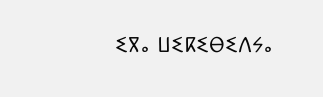ⵉⴳⴰ ⵡⵉⴽⵉⴱⵉⴷⵢⴰ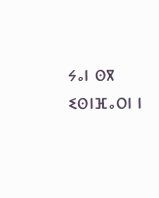ⵢⴰⵏ ⵙⴳ ⵉⵙⵏⴼⴰⵔⵏ ⵏ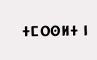ⵜⵎⵔⵙⵍⵜ ⵏ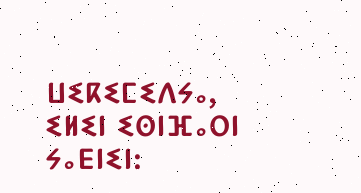ⵡⵉⴽⵉⵎⵉⴷⵢⴰ, ⵉⵍⵉⵏ ⵉⵙⵏⴼⴰⵔⵏ ⵢⴰⴹⵏⵉⵏ: